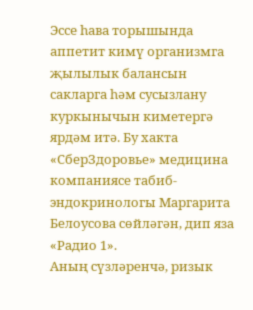Эссе һава торышында аппетит кимү организмга җылылык балансын сакларга һәм сусызлану куркынычын киметергә ярдәм итә. Бу хакта «СберЗдоровье» медицина компаниясе табиб-эндокринологы Маргарита Белоусова сөйләгән, дип яза «Радио 1».
Аның сүзләренчә, ризык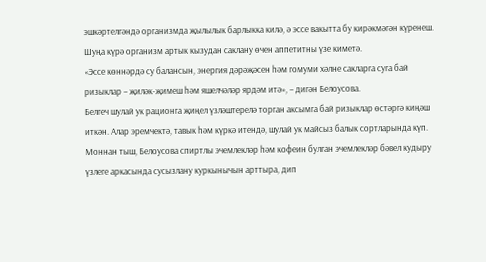эшкәртелгәндә организмда җылылык барлыкка килә, ә эссе вакытта бу кирәкмәгән күренеш. Шуңа күрә организм артык кызудан саклану өчен аппетитны үзе киметә.
«Эссе көннәрдә су балансын, энергия дәрәҗәсен һәм гомуми хәлне сакларга суга бай ризыклар – җиләк-җимеш һәм яшелчәләр ярдәм итә», – дигән Белоусова.
Белгеч шулай ук рационга җиңел үзләштерелә торган аксымга бай ризыклар өстәргә киңәш иткән. Алар эремчектә, тавык һәм күркә итендә, шулай ук майсыз балык сортларында күп. Моннан тыш, Белоусова спиртлы эчемлекләр һәм кофеин булган эчемлекләр бәвел кудыру үзлеге аркасында сусызлану куркынычын арттыра, дип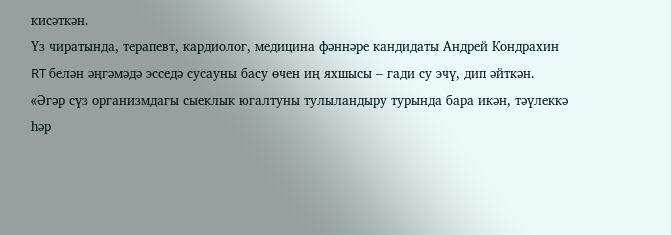кисәткән.
Үз чиратында, терапевт, кардиолог, медицина фәннәре кандидаты Андрей Кондрахин RT белән әңгәмәдә эсседә сусауны басу өчен иң яхшысы – гади су эчү, дип әйткән.
«Әгәр сүз организмдагы сыеклык югалтуны тулыландыру турында бара икән, тәүлеккә һәр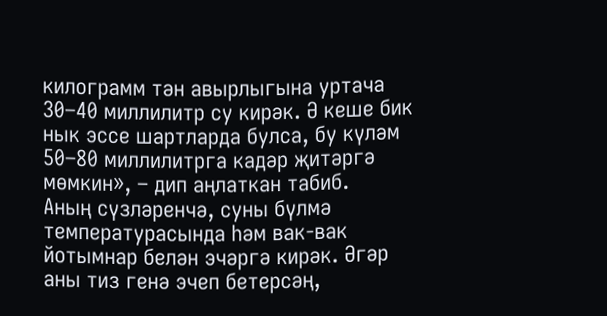килограмм тән авырлыгына уртача 30–40 миллилитр су кирәк. Ә кеше бик нык эссе шартларда булса, бу күләм 50–80 миллилитрга кадәр җитәргә мөмкин», – дип аңлаткан табиб.
Аның сүзләренчә, суны бүлмә температурасында һәм вак-вак йотымнар белән эчәргә кирәк. Әгәр аны тиз генә эчеп бетерсәң,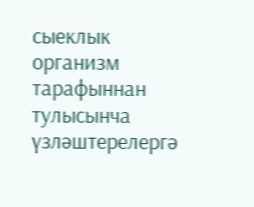сыеклык организм тарафыннан тулысынча үзләштерелергә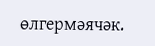өлгермәячәк.